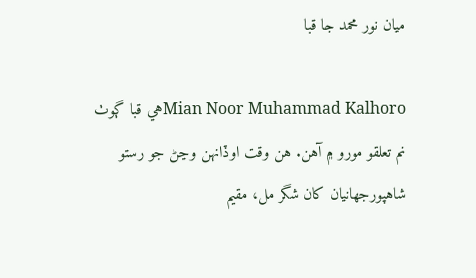ميان نور محمد جا قبا

Mian Noor Muhammad Kalhoroهي قبا ڳوٺ نم تعلقو مورو ۾ آهن. هن وقت اوڏانهن وڃڻ جو رستو شاهپورجهانيان کان شگر مل، مقيم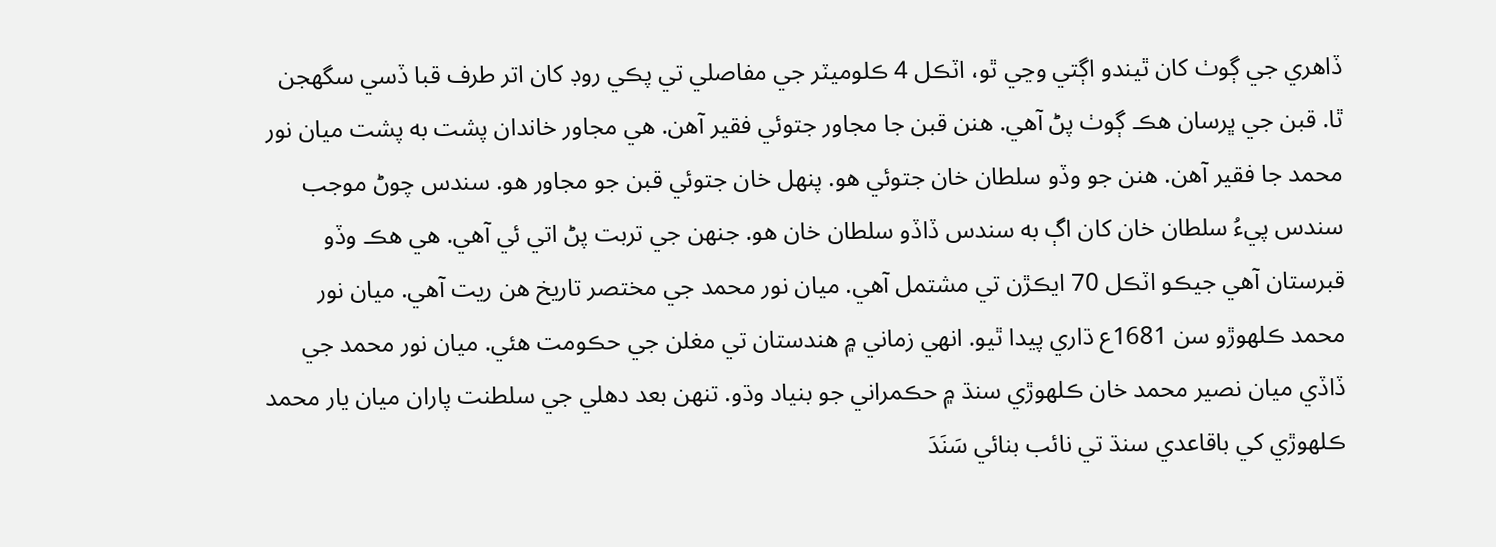ڏاهري جي ڳوٺ کان ٿيندو اڳتي وڃي ٿو، اٽڪل 4 ڪلوميٽر جي مفاصلي تي پڪي روڊ کان اتر طرف قبا ڏسي سگهجن ٿا. قبن جي ڀرسان هڪ ڳوٺ پڻ آهي. هنن قبن جا مجاور جتوئي فقير آهن. هي مجاور خاندان پشت به پشت ميان نور محمد جا فقير آهن. هنن جو وڏو سلطان خان جتوئي هو. پنهل خان جتوئي قبن جو مجاور هو. سندس چوڻ موجب سندس پيءُ سلطان خان کان اڳ به سندس ڏاڏو سلطان خان هو. جنهن جي تربت پڻ اتي ئي آهي. هي هڪ وڏو قبرستان آهي جيڪو اٽڪل 70 ايڪڙن تي مشتمل آهي. ميان نور محمد جي مختصر تاريخ هن ريت آهي. ميان نور محمد ڪلهوڙو سن 1681ع ڌاري پيدا ٿيو. انهي زماني ۾ هندستان تي مغلن جي حڪومت هئي. ميان نور محمد جي ڏاڏي ميان نصير محمد خان ڪلهوڙي سنڌ ۾ حڪمراني جو بنياد وڌو. تنهن بعد دهلي جي سلطنت پاران ميان يار محمد ڪلهوڙي کي باقاعدي سنڌ تي نائب بنائي سَنَدَ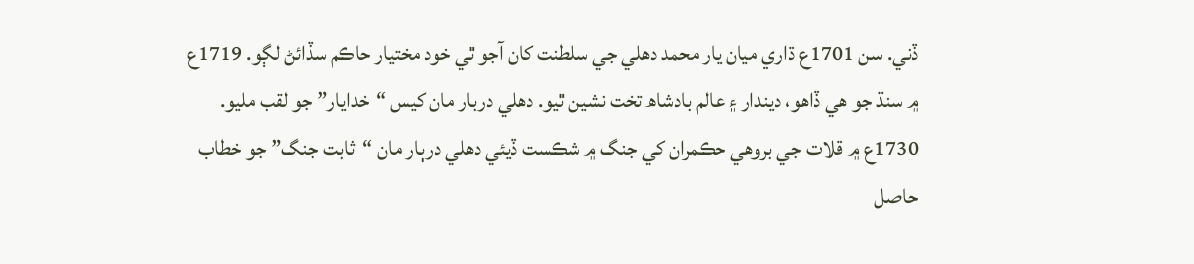ڏني. سن 1701ع ڌاري ميان يار محمد دهلي جي سلطنت کان آجو ٿي خود مختيار حاڪم سڏائڻ لڳو. 1719ع ۾ سنڌ جو هي ڏاهو، ديندار ۽ عالم بادشاھ تخت نشين ٿيو. دهلي دربار مان کيس “خدايار” جو لقب مليو. 1730ع ۾ قلات جي بروهي حڪمران کي جنگ ۾ شڪست ڏيئي دهلي درٻار مان “ثابت جنگ” جو خطاب حاصل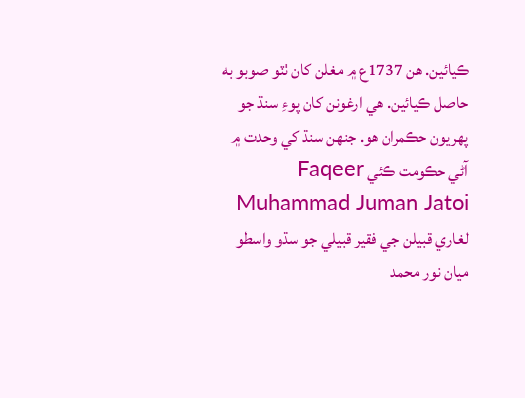ڪيائين. هن 1737ع ۾ مغلن کان ٺٽو صوبو به حاصل ڪيائين. هي ارغونن کان پوءِ سنڌ جو پهريون حڪمران هو. جنهن سنڌ کي وحدت ۾ آڻي حڪومت ڪئي Faqeer Muhammad Juman Jatoi
لغاري قبيلن جي فقير قبيلي جو سڌو واسطو ميان نور محمد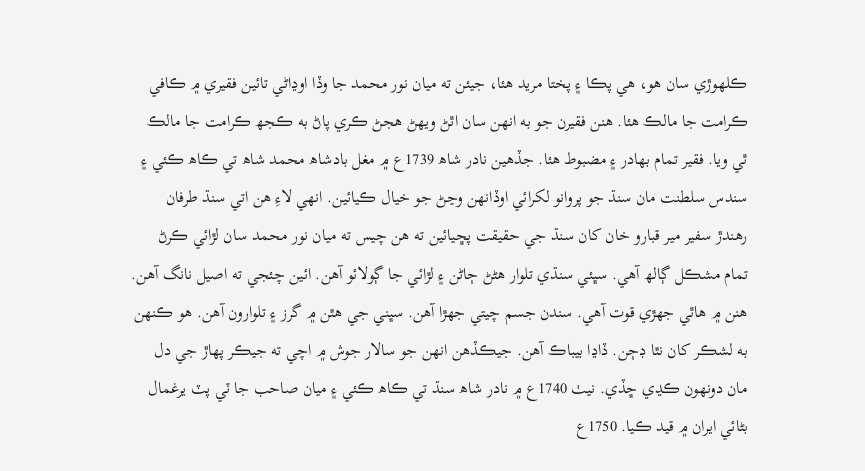ڪلهوڙي سان هو، هي پڪا ۽ پختا مريد هئا، جيئن ته ميان نور محمد جا وڏا اوڍاڻي تائين فقيري ۾ ڪافي ڪرامت جا مالڪ هئا. هنن فقيرن جو به انهن سان اٿڻ ويهڻ هجڻ ڪري پاڻ به ڪجھ ڪرامت جا مالڪ ٿي ويا. فقير تمام بهادر ۽ مضبوط هئا. جڏهين نادر شاھ 1739ع ۾ مغل بادشاھ محمد شاھ تي ڪاھ ڪئي ۽ سندس سلطنت مان سنڌ جو پروانو لکرائي اوڏانهن وڃڻ جو خيال ڪيائين. انهي لاءِ هن اتي سنڌ طرفان رهندڙ سفير مير قبارو خان کان سنڌ جي حقيقت پڇيائين ته هن چيس ته ميان نور محمد سان لڙائي ڪرڻ تمام مشڪل ڳالھ آهي. سڀئي سنڌي تلوار هڻڻ ڄاڻن ۽ لڙائي جا ڳولائو آهن. ائين چئجي ته اصيل نانگ آهن. هنن ۾ هاٿي جهڙي قوت آهي. سندن جسم چيتي جهڙا آهن. سڀني جي هٿن ۾ گرز ۽ تلوارون آهن. هو ڪنهن به لشڪر کان نٿا ڊڄن. ڏاڍا بيباڪ آهن. جيڪڏهن انهن جو سالار جوش ۾ اچي ته جيڪر پهاڙ جي دل مان دونهون ڪڍي ڇڏي. نيٺ 1740ع ۾ نادر شاھ سنڌ تي ڪاھ ڪئي ۽ ميان صاحب جا ٽي پٽ يرغمال بڻائي ايران ۾ قيد ڪيا. 1750ع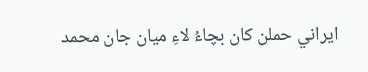ايراني حملن کان بچاءُ لاءِ ميان جان محمد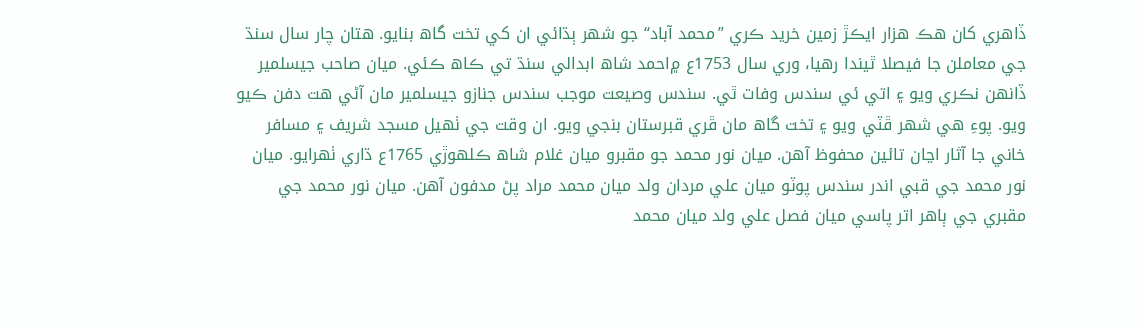ڏاهري کان هڪ هزار ايڪڙ زمين خريد ڪري ”محمد آباد“ جو شهر ٻڌائي ان کي تخت گاھ بنايو. هتان چار سال سنڌ جي معاملن جا فيصلا ٿيندا رهيا، وري سال 1753ع ۾احمد شاھ ابدالي سنڌ تي ڪاھ ڪئي. ميان صاحب جيسلمير ڏانهن نڪري ويو ۽ اتي ئي سندس وفات ٿي. سندس وصيعت موجب سندس جنازو جيسلمير مان آڻي هت دفن ڪيو ويو. پوءِ هي شهر ڦٽي ويو ۽ تخت گاھ مان ڦري قبرستان بنجي ويو. ان وقت جي ٺهيل مسجد شريف ۽ مسافر خاني جا آثار اڃان تائين محفوظ آهن. ميان نور محمد جو مقبرو ميان غلام شاھ ڪلهوڙي 1765ع ڌاري ٺهرايو. ميان نور محمد جي قبي اندر سندس پوٽو ميان علي مردان ولد ميان محمد مراد پڻ مدفون آهن. ميان نور محمد جي مقبري جي ٻاهر اتر پاسي ميان فصل علي ولد ميان محمد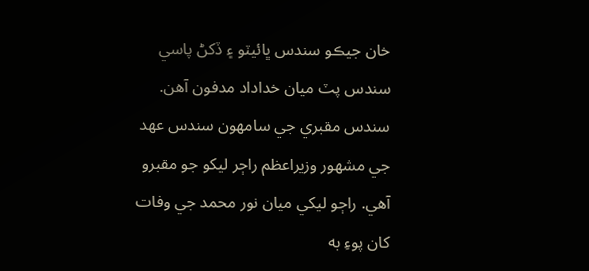خان جيڪو سندس ڀائيٽو ۽ ڏکڻ پاسي سندس پٽ ميان خداداد مدفون آهن. سندس مقبري جي سامهون سندس عهد جي مشهور وزيراعظم راڄر ليکو جو مقبرو آهي. راڄو ليکي ميان نور محمد جي وفات کان پوءِ به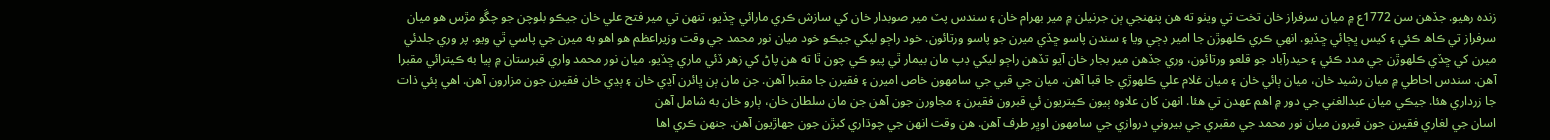زنده رهيو. جڏهن سن 1772ع ۾ ميان سرفراز خان تخت تي ويٺو ته هن پنهنجي ٻن جرنيلن ۾ مير بهرام خان ۽ سندس پٽ مير صوبدار خان کي سازش ڪري مارائي ڇڏيو، تنهن تي مير فتح علي خان جيڪو بلوچن جو چڱو مڙس هو ميان سرفراز تي ڪاھ ڪئي ۽ کيس ڀڄائي ڇڏيو. انهي ڪري ڪلهوڙن جا امير ڊڄي ويا ۽ سندن پاسو ڇڏي ميرن جو پاسو ورتائون. خود راڄو ليکي جيڪو خود ميان نور محمد جي وقت وزيراعظم هو اهو به ميرن جي پاسي ٿي ويو. پر وري جلدئي ميرن کي ڇڏي ڪلهوڙن جي مدد ڪئي ۽ حيدرآباد جو قلعو ورتائون، وري جڏهن مير بجار خان آيو تڏهن راڄو ليکي ڊپ مان بيمار ٿي پيو ڪي چون ٿا ته هن پاڻ کي زهر ڏئي ماري ڇڏيو. ميان نور محمد واري قبرستان ۾ ٻيا به ڪيترائي مقبرا آهن. سندس احاطي ۾ ميان رشيد خان، ميان ٻائي خان ۽ ميان غلام علي ڪلهوڙي جا قبا آهن. ميان جي قبي جي سامهون خاص اميرن ۽ فقيرن جا مقبرا آهن. جن مان ٻن ڀائرن آڍي خان ۽ ٻڍي خان فقيرن جون مزارون آهن. اهي ٻئي ذات جا زرداري هئا. جيڪي ميان عبدالغني جي دور ۾ اهم عهدن تي هئا. انهن کان علاوه ٻيون ڪيتريون ئي قبرون فقيرن ۽ مجاورن جون آهن جن مان سلطان خان، ٻارو خان به شامل آهن
اسان جي لغاري فقيرن جون قبرون ميان نور محمد جي مقبري جي بيروني دروازي جي سامهون اوڀر طرف آهن. هن وقت انهن جي چوڌاري کبڙن جون جهاڙيون آهن. جنهن ڪري اها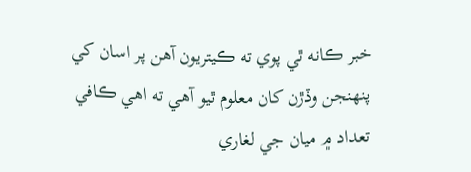خبر ڪانه ٿي پوي ته ڪيتريون آهن پر اسان کي پنهنجن وڏڙن کان معلوم ٿيو آهي ته اهي ڪافي تعداد ۾ ميان جي لغاري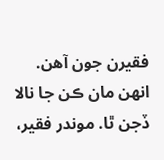فقيرن جون آهن. انهن مان ڪن جا نالا ڏجن ٿا. موندر فقير،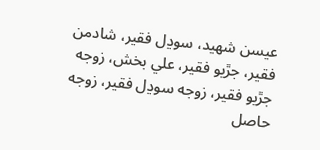عيسن شهيد، سوڍل فقير، شادمن فقير، جڙيو فقير، علي بخش، زوجه جڙيو فقير، زوجه سوڍل فقير، زوجه حاصل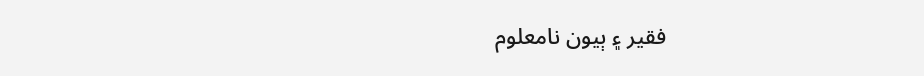فقير ۽ ٻيون نامعلوم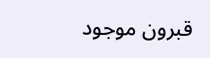قبرون موجود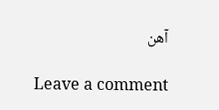آهن

Leave a comment